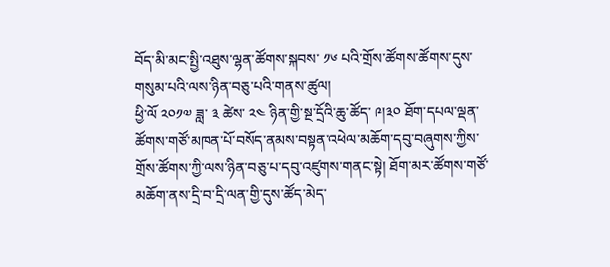བོད་མི་མང་སྤྱི་འཐུས་ལྷན་ཚོགས་སྐབས་ ༡༦ པའི་གྲོས་ཚོགས་ཚོགས་དུས་གསུམ་པའི་ལས་ཉིན་བཅུ་པའི་གནས་ཚུལ།
ཕྱི་ལོ ༢༠༡༧ ཟླ་ ༣ ཚེས་ ༢༤ ཉིན་གྱི་སྔ་དྲོའི་ཆུ་ཚོད་ ༩།༣༠ ཐོག་དཔལ་ལྡན་ཚོགས་གཙོ་མཁན་པོ་བསོད་ནམས་བསྟན་འཕེལ་མཆོག་དབུ་བཞུགས་ཀྱིས་གྲོས་ཚོགས་ཀྱི་ལས་ཉིན་བཅུ་པ་དབུ་འཛུགས་གནང་སྟེ། ཐོག་མར་ཚོགས་གཙོ་མཆོག་ནས་དྲི་བ་དྲི་ལན་གྱི་དུས་ཚོད་མེད་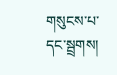གསུངས་པ་དང་སྦྲགས།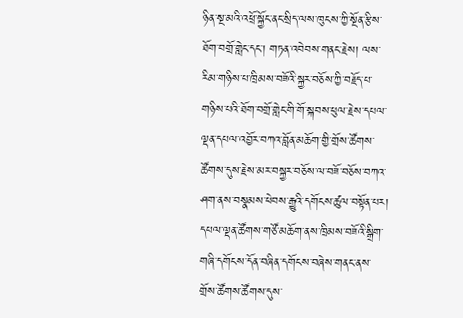ཉིན་སྔ་མའི་འཕྲོ་སྐྱོང་ནང་སྲིད་ལས་ཁུངས་ཀྱི་སྔོན་རྩིས་ཐོག་བགྲོ་གླེང་དང་། གཏན་འབེབས་གནང་རྗེས། ལས་རིམ་གཉིས་པ་ཁྲིམས་བཟོའི་སྐྱར་བཅོས་ཀྱི་བརྗོད་པ་གཉིས་པའི་ཐོག་བགྲོ་གླེང་གི་གོ་སྐབས་ཕུལ་རྗེས་དཔལ་ལྡན་དཔལ་འབྱོར་བཀའ་བློན་མཆོག་གྱི་གྲོས་ཚོགས་ཚོགས་དུས་རྗེས་མར་བསྐྱར་བཅོས་ལ་བཟོ་བཅོས་བཀའ་ཤག་ནས་བསྣམས་ཕེབས་རྒྱུའི་དགོངས་ཚུལ་བསྟོན་པར།
དཔལ་ལྡན་ཚོགས་གཙོ་མཆོག་ནས་ཁྲིམས་བཟོའི་སྒྲིག་གཞི་དགོངས་དོན་བཞིན་དགོངས་བཞེས་གནང་ནས་གྲོས་ཚོགས་ཚོགས་དུས་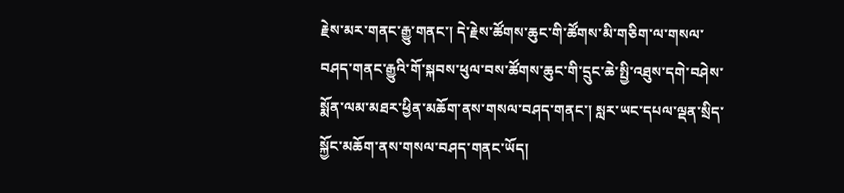རྗེས་མར་གནང་རྒྱུ་གནང་། དེ་རྗེས་ཚོགས་ཆུང་གི་ཚོགས་མི་གཅིག་ལ་གསལ་བཤད་གནང་རྒྱུའི་གོ་སྐབས་ཕུལ་བས་ཚོགས་ཆུང་གི་དྲུང་ཆེ་སྤྱི་འཐུས་དགེ་བཤེས་སྨོན་ལམ་མཐར་ཕྱིན་མཆོག་ནས་གསལ་བཤད་གནང་། སླར་ཡང་དཔལ་ལྡན་སྲིད་སྐྱོང་མཆོག་ནས་གསལ་བཤད་གནང་ཡོད།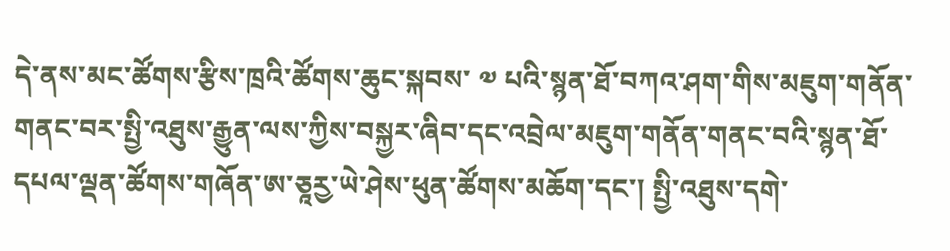དེ་ནས་མང་ཚོགས་རྩིས་ཁྲའི་ཚོགས་ཆུང་སྐབས་ ༧ པའི་སྙན་ཐོ་བཀའ་ཤག་གིས་མཇུག་གནོན་གནང་བར་སྤྱི་འཐུས་རྒྱུན་ལས་ཀྱིས་བསྐྱར་ཞིབ་དང་འབྲེལ་མཇུག་གནོན་གནང་བའི་སྙན་ཐོ་དཔལ་ལྡན་ཚོགས་གཞོན་ཨ་ཅཱརྱ་ཡེ་ཤེས་ཕུན་ཚོགས་མཆོག་དང་། སྤྱི་འཐུས་དགེ་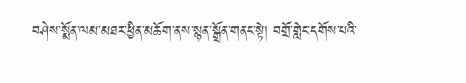བཤེས་སྨོན་ལམ་མཐར་ཕྱིན་མཆོག་ནས་སྙན་སྒྲོན་གནང་སྟེ། བགྲོ་གླེང་དགོས་པའི་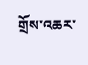གྲོས་འཆར་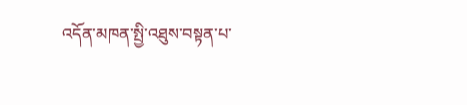འདོན་མཁན་སྤྱི་འཐུས་བསྟན་པ་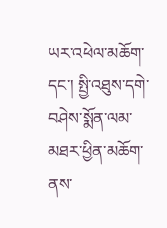ཡར་འཕེལ་མཆོག་དང་། སྤྱི་འཐུས་དགེ་བཤེས་སྨོན་ལམ་མཐར་ཕྱིན་མཆོག་ནས་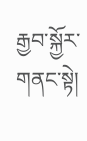རྒྱབ་སྐྱོར་གནང་སྟེ།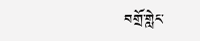བགྲོ་གླེང་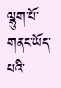ལྷུག་པོ་གནང་ཡོད་པའི་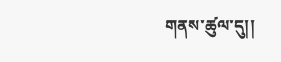གནས་ཚུལ་དུ།།